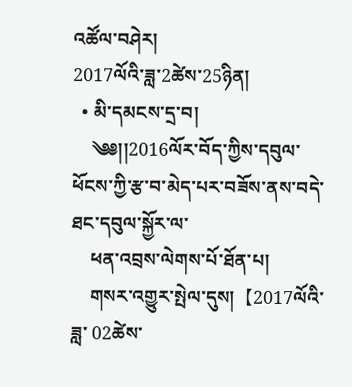འཚོལ་བཤེར།
2017ལོའི་ཟླ་2ཚེས་25ཉིན།
  • མི་དམངས་དྲ་བ།
    ༄༅།།2016ལོར་བོད་ཀྱིས་དབུལ་ཕོངས་ཀྱི་རྩ་བ་མེད་པར་བཟོས་ནས་བདེ་ཐང་དབུལ་སྐྱོར་ལ་
    ཕན་འབྲས་ལེགས་པོ་ཐོན་པ།
    གསར་འགྱུར་སྤེལ་དུས།  【2017ལོའི་ཟླ་ 02ཚེས་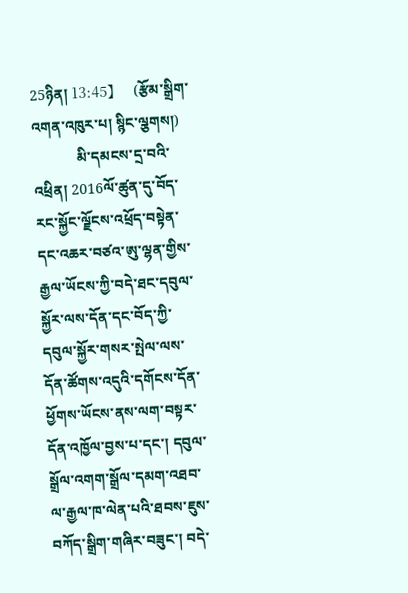25ཉིན། 13:45】   (རྩོམ་སྒྲིག་འགན་འཁུར་པ། སྙིང་ལྕགས།)
            མི་དམངས་དྲ་བའི་འཕྲིན། 2016ལོ་ཚུན་དུ་བོད་རང་སྐྱོང་ལྗོངས་འཕྲོད་བསྟེན་དང་འཆར་བཙའ་ཨུ་ལྷན་གྱིས་རྒྱལ་ཡོངས་ཀྱི་བདེ་ཐང་དབུལ་སྐྱོར་ལས་དོན་དང་བོད་ཀྱི་དབུལ་སྐྱོར་གསར་སྤེལ་ལས་དོན་ཚོགས་འདུའི་དགོངས་དོན་ཕྱོགས་ཡོངས་ནས་ལག་བསྟར་དོན་འཁྱོལ་བྱས་པ་དང་། དབུལ་སྒྲོལ་འགག་སྒྲོལ་དམག་འཐབ་ལ་རྒྱལ་ཁ་ལེན་པའི་ཐབས་ཇུས་བཀོད་སྒྲིག་གཞིར་བཟུང་། བདེ་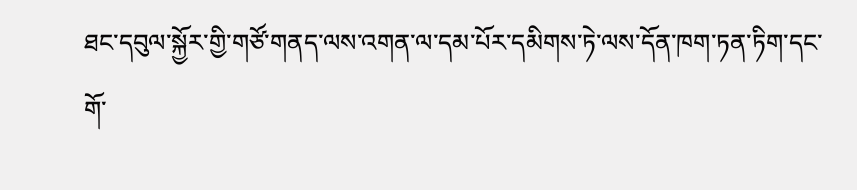ཐང་དབུལ་སྐྱོར་གྱི་གཙོ་གནད་ལས་འགན་ལ་དམ་པོར་དམིགས་ཏེ་ལས་དོན་ཁག་ཏན་ཏིག་དང་གོ་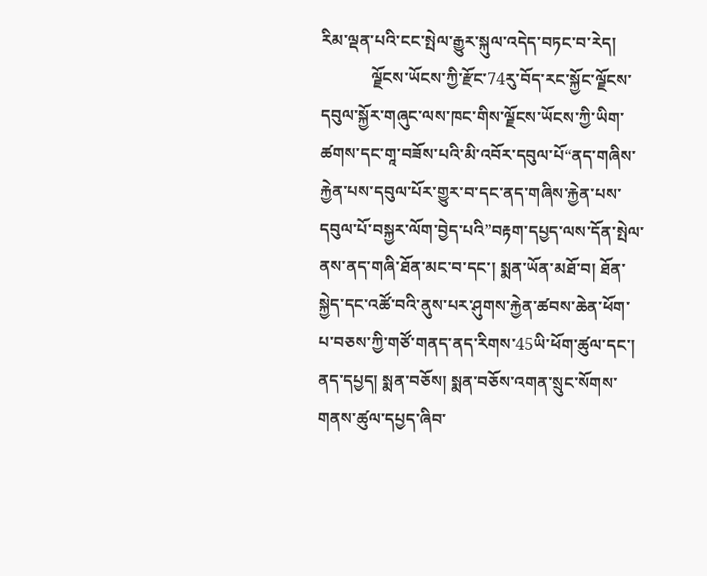རིམ་ལྡན་པའི་ངང་སྤེལ་རྒྱུར་སྐུལ་འདེད་བཏང་བ་རེད།
            ལྗོངས་ཡོངས་ཀྱི་རྫོང་74རུ་བོད་རང་སྐྱོང་ལྗོངས་དབུལ་སྐྱོར་གཞུང་ལས་ཁང་གིས་ལྗོངས་ཡོངས་ཀྱི་ཡིག་ཚགས་དང་གཱ་བཟོས་པའི་མི་འབོར་དབུལ་པོ“ནད་གཞིས་རྐྱེན་པས་དབུལ་པོར་གྱུར་བ་དང་ནད་གཞིས་རྐྱེན་པས་དབུལ་པོ་བསྐྱར་ལོག་བྱེད་པའི”བརྟག་དཔྱད་ལས་དོན་སྤེལ་ནས་ནད་གཞི་ཐོན་མང་བ་དང་། སྨན་ཡོན་མཐོ་བ། ཐོན་སྐྱེད་དང་འཚོ་བའི་ནུས་པར་ཤུགས་རྐྱེན་ཚབས་ཆེན་ཕོག་པ་བཅས་ཀྱི་གཙོ་གནད་ནད་རིགས་45ཡི་ཕོག་ཚུལ་དང་། ནད་དཔྱད། སྨན་བཅོས། སྨན་བཅོས་འགན་སྲུང་སོགས་གནས་ཚུལ་དཔྱད་ཞིབ་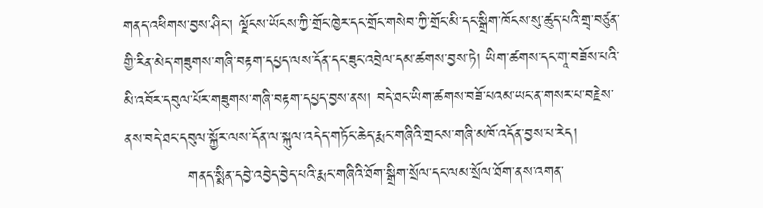གནད་འཕིགས་བྱས་ཤིང་། ལྗོངས་ཡོངས་ཀྱི་གྲོང་ཁྱེར་དང་གྲོང་གསེབ་ཀྱི་གྲོང་མི་དང་སྒྲིག་ཁོངས་སུ་ཚུད་པའི་གྲྭ་བཙུན་གྱི་རིན་མེད་གཟུགས་གཞི་བརྟག་དཔྱད་ལས་དོན་དང་ཟུང་འབྲེལ་དམ་ཚགས་བྱས་ཏེ། ཡིག་ཚགས་དང་གཱ་བཟོས་པའི་མི་འབོར་དབུལ་པོར་གཟུགས་གཞི་བརྟག་དཔྱད་བྱས་ནས། བདེ་ཐང་ཡིག་ཚགས་བཟོ་པའམ་ཡང་ན་གསར་པ་བརྗེས་ནས་བདེ་ཐང་དབུལ་སྐྱོར་ལས་དོན་ལ་སྐུལ་འདེད་གཏོང་ཆེད་རྨང་གཞིའི་གྲངས་གཞི་མཁོ་འདོན་བྱས་པ་རེད།
            གནད་སྨིན་དབྱེ་འབྱེད་བྱེད་པའི་རྨང་གཞིའི་ཐོག་སྒྲིག་སྲོལ་དང་ལམ་སྲོལ་ཐོག་ནས་འགན་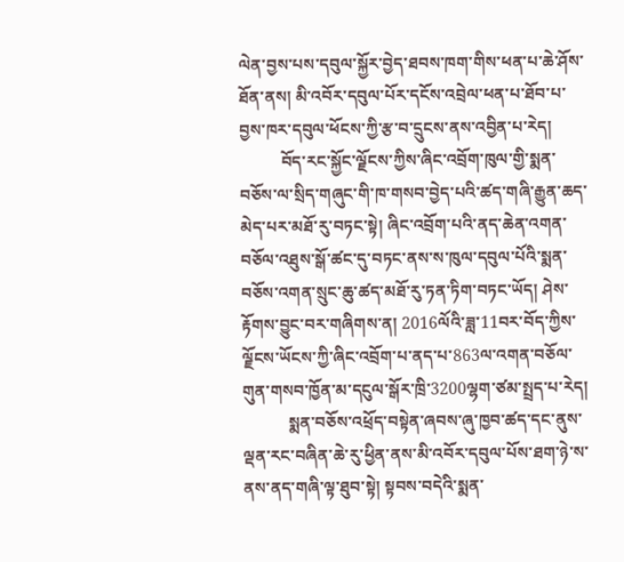ལེན་བྱས་པས་དབུལ་སྐྱོར་བྱེད་ཐབས་ཁག་གིས་ཕན་པ་ཆེ་ཤོས་ཐོན་ནས། མི་འབོར་དབུལ་པོར་དངོས་འབྲེལ་ཕན་པ་ཐོབ་པ་བྱས་ཁར་དབུལ་ཕོངས་ཀྱི་རྩ་བ་དྲུངས་ནས་འབྱིན་པ་རེད།
          བོད་རང་སྐྱོང་ལྗོངས་ཀྱིས་ཞིང་འབྲོག་ཁུལ་གྱི་སྨན་བཅོས་ལ་སྲིད་གཞུང་གི་ཁ་གསབ་བྱེད་པའི་ཚད་གཞི་རྒྱུན་ཆད་མེད་པར་མཐོ་རུ་བཏང་སྟེ། ཞིང་འབྲོག་པའི་ནད་ཆེན་འགན་བཅོལ་འཐུས་སྒོ་ཚང་དུ་བཏང་ནས་ས་ཁུལ་དབུལ་པོའི་སྨན་བཅོས་འགན་སྲུང་ཆུ་ཚད་མཐོ་རུ་ཏན་ཏིག་བཏང་ཡོད། ཤེས་རྟོགས་བྱུང་བར་གཞིགས་ན། 2016ལོའི་ཟླ་11བར་བོད་ཀྱིས་ལྗོངས་ཡོངས་ཀྱི་ཞིང་འབྲོག་པ་ནད་པ་863ལ་འགན་བཅོལ་གུན་གསབ་ཁྱོན་མ་དངུལ་སྒོར་ཁྲི་3200ལྷག་ཙམ་སྤྲད་པ་རེད།
           སྨན་བཅོས་འཕྲོད་བསྟེན་ཞབས་ཞུ་ཁྱབ་ཚད་དང་ནུས་ལྡན་རང་བཞིན་ཆེ་རུ་ཕྱིན་ནས་མི་འབོར་དབུལ་པོས་ཐག་ཉེ་ས་ནས་ནད་གཞི་ལྟ་ཐུབ་སྟེ། སྟབས་བདེའི་སྨན་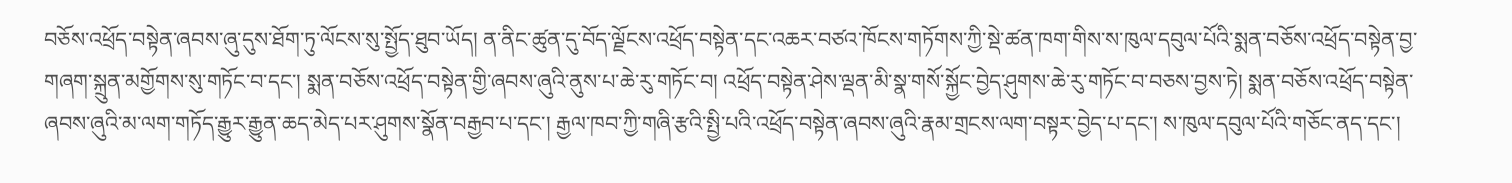བཅོས་འཕྲོད་བསྟེན་ཞབས་ཞུ་དུས་ཐོག་ཏུ་ལོངས་སུ་སྤྱོད་ཐུབ་ཡོད། ན་ནིང་ཚུན་དུ་བོད་ལྗོངས་འཕྲོད་བསྟེན་དང་འཆར་བཙའ་ཁོངས་གཏོགས་ཀྱི་སྡེ་ཚན་ཁག་གིས་ས་ཁུལ་དབུལ་པོའི་སྨན་བཅོས་འཕྲོད་བསྟེན་བྱ་གཞག་སྐྲུན་མགྱོགས་སུ་གཏོང་བ་དང་། སྨན་བཅོས་འཕྲོད་བསྟེན་གྱི་ཞབས་ཞུའི་ནུས་པ་ཆེ་རུ་གཏོང་བ། འཕྲོད་བསྟེན་ཤེས་ལྡན་མི་སྣ་གསོ་སྐྱོང་བྱེད་ཤུགས་ཆེ་རུ་གཏོང་བ་བཅས་བྱས་ཏེ། སྨན་བཅོས་འཕྲོད་བསྟེན་ཞབས་ཞུའི་མ་ལག་གཏོད་རྒྱུར་རྒྱུན་ཆད་མེད་པར་ཤུགས་སྣོན་བརྒྱབ་པ་དང་། རྒྱལ་ཁབ་ཀྱི་གཞི་རྩའི་སྤྱི་པའི་འཕྲོད་བསྟེན་ཞབས་ཞུའི་རྣམ་གྲངས་ལག་བསྟར་བྱེད་པ་དང་། ས་ཁུལ་དབུལ་པོའི་གཅོང་ནད་དང་།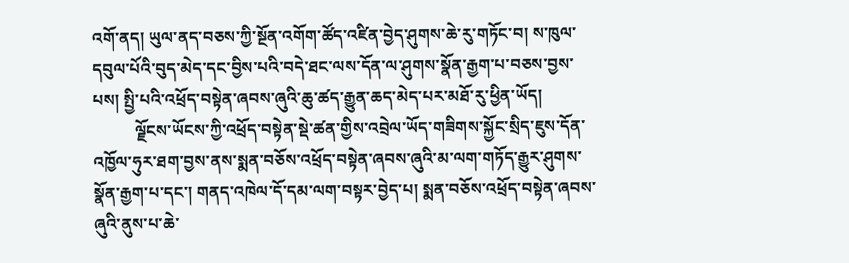འགོ་ནད། ཡུལ་ནད་བཅས་ཀྱི་སྔོན་འགོག་ཚོད་འཛིན་བྱེད་ཤུགས་ཆེ་རུ་གཏོང་བ། ས་ཁུལ་དབུལ་པོའི་བུད་མེད་དང་བྱིས་པའི་བདེ་ཐང་ལས་དོན་ལ་ཤུགས་སྣོན་རྒྱག་པ་བཅས་བྱས་པས། སྤྱི་པའི་འཕྲོད་བསྟེན་ཞབས་ཞུའི་ཆུ་ཚད་རྒྱུན་ཆད་མེད་པར་མཐོ་རུ་ཕྱིན་ཡོད།
          ལྗོངས་ཡོངས་ཀྱི་འཕྲོད་བསྟེན་སྡེ་ཚན་གྱིས་འབྲེལ་ཡོད་གཟིགས་སྐྱོང་སྲིད་ཇུས་དོན་འཁྱོལ་ཧུར་ཐག་བྱས་ནས་སྨན་བཅོས་འཕྲོད་བསྟེན་ཞབས་ཞུའི་མ་ལག་གཏོད་རྒྱུར་ཤུགས་སྣོན་རྒྱག་པ་དང་། གནད་འཁེལ་དོ་དམ་ལག་བསྟར་བྱེད་པ། སྨན་བཅོས་འཕྲོད་བསྟེན་ཞབས་ཞུའི་ནུས་པ་ཆེ་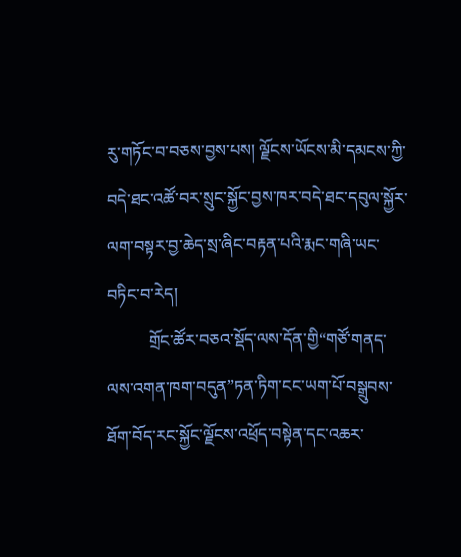རུ་གཏོང་བ་བཅས་བྱས་པས། ལྗོངས་ཡོངས་མི་དམངས་ཀྱི་བདེ་ཐང་འཚོ་བར་སྲུང་སྐྱོང་བྱས་ཁར་བདེ་ཐང་དབུལ་སྐྱོར་ལག་བསྟར་བྱ་ཆེད་སྲ་ཞིང་བརྟན་པའི་རྨང་གཞི་ཡང་བཏིང་བ་རེད།
          གྲོང་ཚོར་བཅའ་སྡོད་ལས་དོན་གྱི“གཙོ་གནད་ལས་འགན་ཁག་བདུན”ཏན་ཏིག་ངང་ཡག་པོ་བསྒྲུབས་ཐོག་བོད་རང་སྐྱོང་ལྗོངས་འཕྲོད་བསྟེན་དང་འཆར་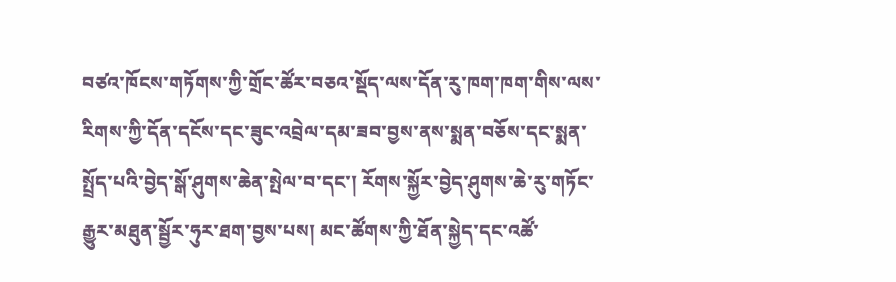བཙའ་ཁོངས་གཏོགས་ཀྱི་གྲོང་ཚོར་བཅའ་སྡོད་ལས་དོན་རུ་ཁག་ཁག་གིས་ལས་རིགས་ཀྱི་དོན་དངོས་དང་ཟུང་འབྲེལ་དམ་ཟབ་བྱས་ནས་སྨན་བཅོས་དང་སྨན་སྤྲོད་པའི་བྱེད་སྒོ་ཤུགས་ཆེན་སྤེལ་བ་དང་། རོགས་སྐྱོར་བྱེད་ཤུགས་ཆེ་རུ་གཏོང་རྒྱུར་མཐུན་སྦྱོར་ཧུར་ཐག་བྱས་པས། མང་ཚོགས་ཀྱི་ཐོན་སྐྱེད་དང་འཚོ་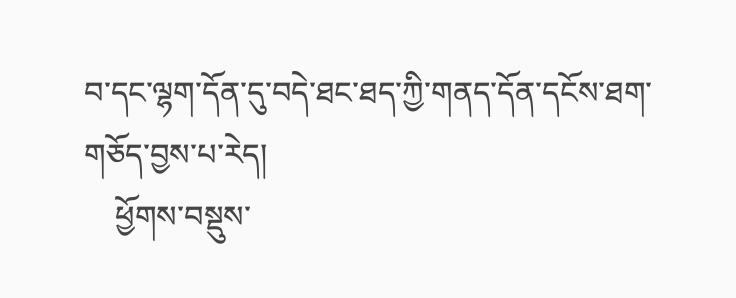བ་དང་ལྷག་དོན་དུ་བདེ་ཐང་ཐད་ཀྱི་གནད་དོན་དངོས་ཐག་གཅོད་བྱས་པ་རེད།
    ཕྱོགས་བསྡུས་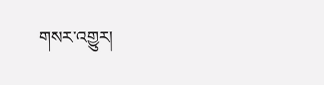གསར་འགྱུར།